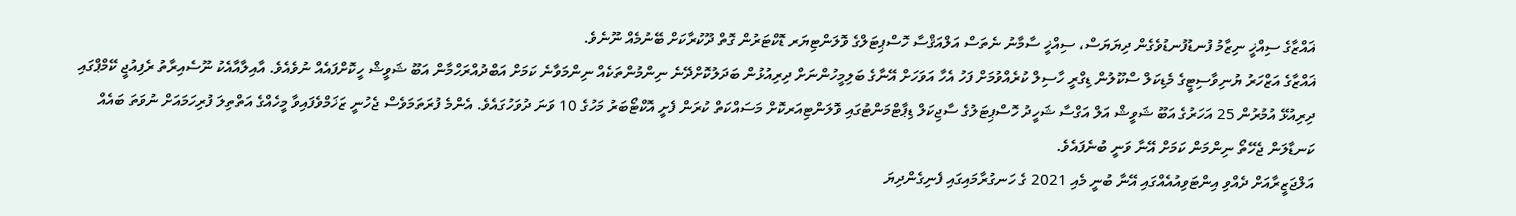ޣައްޒާގެ ސިއްޚީ ނިޒާމު ފުނޑުފުނޑުވެގެން ދިޔަޔަސް، ސިއްޚީ ސާމާނު ނެތަސް އަލްއަޤްސާ ހޮސްޕިޓަލްގެ ވޮލަންޓިޔަރ ޑޮކްޓަރުން ގޮތް ދޫކުރާކަށް ބޭނުމެއް ނޫނެވެ.
ޣައްޒާގެ އަޒްހަރު ޔުނިވާސިޓީގެ މެޑިކަލް ސްކޫލުން ޑިގްރީ ހާސިލް ކުރެއްވުމަށް ފަހު އެހާ އަވަހަށް އޭނާގެ ބަލިމީހުންނަށް ދިރިއުޅުން ބަދަލުކޮށްދޭނެ ނިންމުންތަކެއް ނިންމަވާނެ ކަމަށް އަބްދުއްރަހްމާން އަބޫ ޝަވީޝް ހީކޮށްފައެއް ނުވެއެވެ. އާއިލާއާއެކު ނޫސެއިރާތު ރެފިއުޖީ ކޭމްޕްގައި ދިރިއުޅޭ އުމުރުން 25 އަހަރުގެ އަބޫ ޝަވީޝް އަލް އަގްސާ ޝަހީދު ހޮސްޕިޓަލުގެ ސާޖިކަލް ޑިޕާޓްމަންޓުގައި ވޮލަންޓިއަރކޮށް މަސައްކަތް ކުރަން ފެށީ އޮކްޓޯބަރު މަހުގެ 10 ވަނަ ދުވަހުގައެވެ. އެންމެ ފުރަތަމަވެސް ޖެހުނީ ޒަޚަމްވެފައިވާ މީހެއްގެ އަތްތިލަ ފުރިހަމައަށް ނުވަތަ ބައެއް ކަނޑާލަން ޖެހޭތޯ ނިންމަން ކަމަށް އޭނާ ވަނީ ބުނެފައެވެ.
އަލްޖަޒީރާއަށް ދެއްވި އިންޓަވިއުއެއްގައި އޭނާ ބުނީ މެއި 2021 ގެ ހަނގުރާމައިގައި ފެނިގެންދިޔަ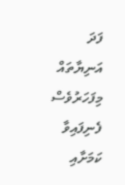ފަދަ އަނިޔާތައް މިފަހަރުވެސް ފެނިފައިވާ ކަމަށާއި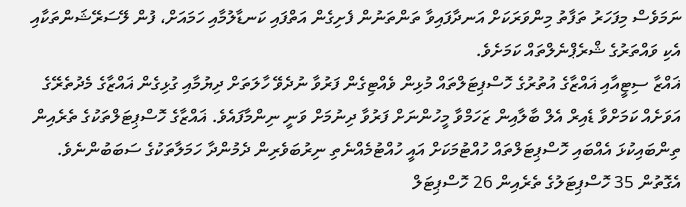ނަމަވެސް މިފަހަރު ތަފާތު މިންވަރަކަށް އަނދާފައިވާ ތަންތަނުން ފެށިގެން އަތްފައި ކަނޑާލުމާއި ހަމައަށް، ފުން ލޭސަރޭޝަންތަކާއި އެކި ވައްތަރުގެ ޝްރެޕްނެލްތައް ކަމަށެވެ.
ޣައްޒާ ސިޓީއާއި ޣައްޒާގެ އުތުރުގެ ހޮސްޕިޓަލްތައް މުޅިން ވެއްޓިގެން ފަރުވާ ނުދެވޭ ހާލަތަށް ދިޔުމާއި ގުޅިގެން ޣައްޒާގެ މެދުތެރޭގެ އަވަށެއް ކަމަށްވާ ޑެއިރް އެލް ބާލާއިން ޒަހަމްވާ މީހުންނަށް ފަރުވާ ދިނުމަށް ވަނީ ނިންމާފައެވެ. ޣައްޒާގެ ހޮސްޕިޓަލްތަކުގެ ތެރެއިން ތިންބައިކުޅަ އެއްބައި ހޮސްޕިޓަލްތައް ހުއްޓުމަކަށް އައީ ހުއްޓުމެއްނެތި ނިރުބަވެރިން ދެމުންދާ ހަމަލާތަކުގެ ސަބަބުންނެވެ. އެގޮތުން 35 ހޮސްޕިޓަލުގެ ތެރެއިން 26 ހޮސްޕިޓަލް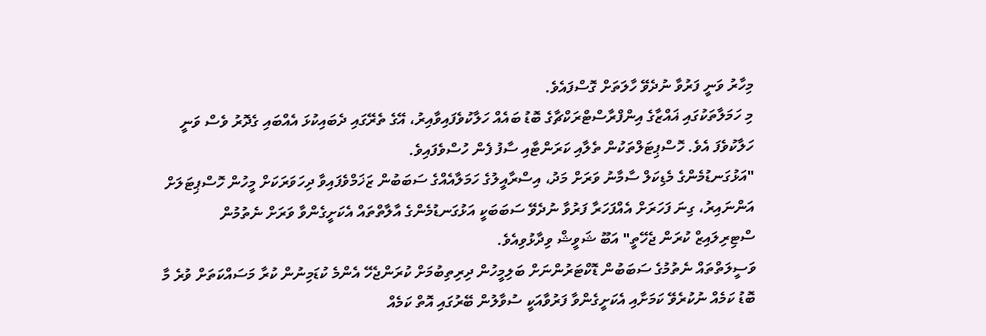މިހާރު ވަނީ ފަރުވާ ނުދެވޭ ހާލަތަށް ގޮސްފައެވެ.
މި ހަމަލާތަކުގައި ޣައްޒާގެ އިންފްރާސްޓްރަކްޗާގެ ބޮޑު ބައެއް ހަލާކުވެފައިވާއިރު، އޭގެ ތެރޭގައި ދެބައިކުޅަ އެއްބައި ގެދޮރު ވެސް ވަނީ ހަލާކުވެފަ އެވެ. ހޮސްޕިޓަލްތަކުން ތެލާއި ކަރަންޓާއި ސާފު ފެން ހުސްވެފައިވެ.
"އަޅުގަނޑުމެންގެ މެޑިކަލް ސާމާނު ވަރަށް މަދު، އިސްރާއީލުގެ ހަމަލާއެއްގެ ސަބަބުން ޒަޚަމްވެފައިވާ ދިހަވަރަކަށް މީހުން ހޮސްޕިޓަލަށް އަންނައިރު، ގިނަ ފަހަރަށް އެއްފަހަރާ ފަރުވާ ނުދެވޭ ސަބަބަކީ އަޅުގަނޑުމެންގެ އާލާތްތައް އެކަށީގެންވާ ވަރަށް ނެތުމުން ސްޓިރިލައިޒް ކުރަން ޖެހޭތީ" އަބޫ ޝަވީޝް ވިދާޅުވިއެވެ.
ވަސީލަތްތައް ނެތުމުގެ ސަބަބުން ޑޮކްޓަރުންނަށް ބަލިމީހުން ދިރިތިބުމަށް ކުރަންޖެހޭ އެންމެ ކުޑަމިނުން ކުރާ މަސައްކަތަށް ވުރެ މާ ބޮޑު ކަމެއް ނުކުރެވޭ ކަމަށާއި އެކަށީގެންވާ ފަރުވާއަކީ ސުވާލުން ބޭރުގައި އޮތް ކަމެއް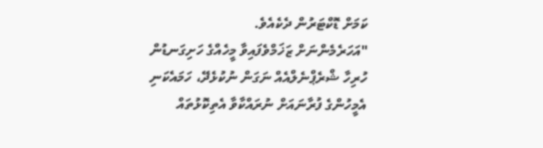ކަމަށް ޑޮކްޓަރުން ދެކެއެވެ.
"އަހަރެމެންނަށް ޒަޚަމްވެފައިވާ މީހެއްގެ ހަށިގަނޑުން ހުރިހާ ޝްރެޕްނެލްއެއް ނަގަން ނުކުޅެދޭ، ހަމައެކަނި އެމީހުންގެ ފުރާނައަށް ނުރައްކާވާ އެތިކޮޅުތައް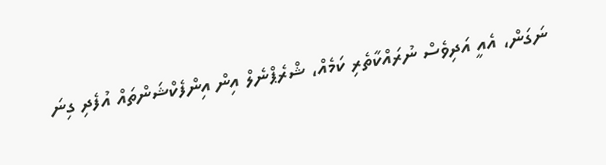ނަގަން، އެއީ އަދިވެސް ނުރައްކާތެރި ކަމެއް، ޝްރެޕްނެލް އިން އިންފެކްޝަންތައް އުފެދި ގިނަ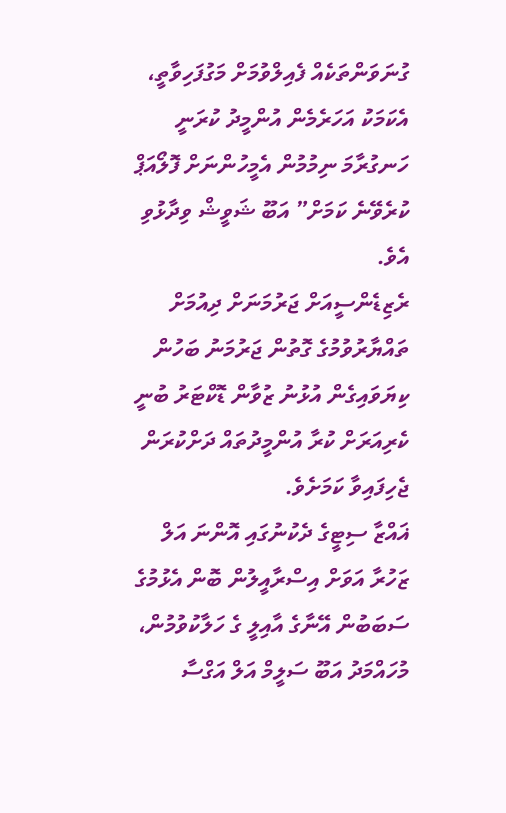ގުނަވަންތަކެއް ފެއިލްވުމަށް މަގުފަހިވާތީ، އެކަމަކު އަހަރެމެން އުންމީދު ކުރަނީ ހަނގުރާމަ ނިމުމުން އެމީހުންނަށް ފޮލޯއަޕް ކުރެވޭނެ ކަމަށް” އަބޫ ޝަވީޝް ވިދާޅުވި އެވެ.
ރެޒިޑެންސީއަށް ޖަރުމަނަށް ދިއުމަށް ތައްޔާރުވުމުގެ ގޮތުން ޖަރުމަނު ބަހުން ކިޔަވައިގެން އުޅުނު ޒުވާން ޑޮކްޓަރު ބުނީ ކެރިއަރަށް ކުރާ އުންމީދުތައް ދަށްކުރަން ޖެހިފައިވާ ކަމަށެވެ.
ޣައްޒާ ސިޓީގެ ދެކުނުގައި އޮންނަ އަލް ޒަހުރާ އަވަށް އިސްރާއީލުން ބޮން އެޅުމުގެ ސަބަބުން އޭނާގެ އާއިލީ ގެ ހަލާކުވުމުން، މުހައްމަދު އަބޫ ސަލީމް އަލް އަގްސާ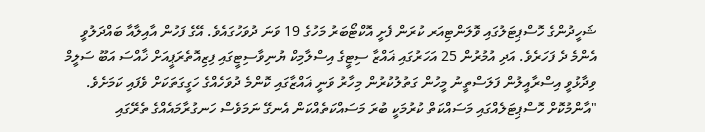ޝަހީދުންގެ ހޮސްޕިޓަލުގައި ވޮލަންޓިއަރ ކުރަން ފެށީ އޮކްޓޯބަރު މަހުގެ 19 ވަނަ ދުވަހުގައެވެ. އޭގެ ފަހުން އާއިލާއާ ބައްދަލުވީ އެންމެ ދެ ފަހަރެވެ. އަދި އުމުރުން 25 އަހަރުގައި ޣައްޒާ ސިޓީގެ އިސްލާމިކް ޔުނިވާސިޓީގައި ފިޒިއޮތެރަޕީއަށް ޚާއްސަ އަބޫ ސަލީމް ވިދާޅުވީ އިސްރާއީލުން ފަލަސްތީނު މީހުން ގަތުލުކުރުން މިހާރު ވަނީ ޣައްޒާގައި ކޮންމެ ދުވަހެއްގެ ހަގީގަތަކަށް ވެފައި ކަމަށެވެ.
"އާންމުކޮށް ހޮސްޕިޓަލެއްގައި މަސައްކަތް ކުރުމަކީ ބުރަ މަސައްކަތެއްކަން އެނގޭ ނަމަވެސް ހަނގުރާމައެއްގެ ތެރޭގައި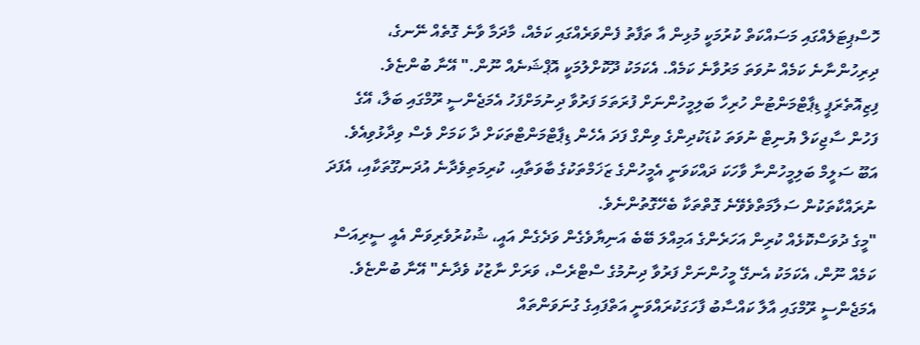ހޮސްޕިޓަލެއްގައި މަސައްކަތް ކުރުމަކީ މުޅިން އާ ތަފާތު ފެންވަރެއްގައި ކަމެއް، މާދަމާ ވާނެ ގޮތެއް ނޭނގެ، ދިރިހުންނާނެ ކަމެއް ނުވަތަ މަރުވާނެ ކަމެއް. އެކަމަކު ދޫކޮށްލުމަކީ އޮޕްޝަނެއް ނޫން." އޭނާ ބުންޏެވެ.
ފިޒިއޮތެރަޕީ ޑިޕާޓްމަންޓުން ހުރިހާ ބަލިމީހުންނަށް ފުރަތަމަ ފަރުވާ ދިނުމަށްފަހު އެމަޖެންސީ ރޫމްގައި ބަލާ، އޭގެ ފަހުން ސާޖިކަލް ޔުނިޓް ނުވަތަ ކުޑަކުދިންގެ ވިންގް ފަދަ އެހެން ޑިޕާޓްމަންޓްތަކަށް ދާ ކަމަށް ވެސް ވިދާޅުވިއެވެ. އަބޫ ސަލީމް ބަލިމީހުންނާ ވާހަކަ ދައްކަވަނީ އެމީހުންގެ ޒަޚަމްތަކުގެ ބާވަތާއި، ކުރިމަތިވެދާނެ އުދަނގޫތަކާއި، އެފަދަ ނުރައްކާތަކުން ސަލާމަތްވެވޭނެ ގޮތްތަކާ ބެހޭގޮތުންނެވެ.
"މީގެ ދުވަސްކޮޅެއް ކުރިން އަހަރެންގެ އަމިއްލަ ބޭބެ އަނިޔާވެގެން ވަދެގެން އައީ، ޝުކުރުވެރިވަން އެއީ ސީރިއަސް ކަމެއް ނޫން، އެކަމަކު އެނގޭ މީހުންނަށް ފަރުވާ ދިނުމުގެ ސްޓްރެސް، ވަރަށް ނާޒުކު ވެދާނެ" އޭނާ ބުންޏެވެ.
އެމަޖެންސީ ރޫމްގައި އާލާ ކައްސާބު ފާހަގަކުރައްވަނީ އަތްފައިގެ ގުނަވަންތައް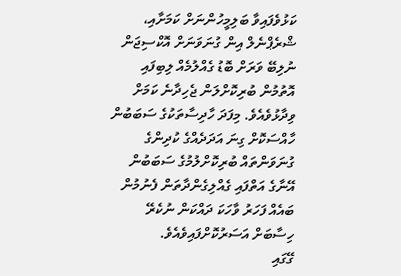ކަޅުވެފައިވާ ބަލިމީހުންނަށް ކަމަށާއި، ޝްރެޕްނެލް އިން ގުނަވަނަށް އޮކްސިޖަން ނުލިބޭ ވަރަށް ބޮޑު ގެއްލުމެއް ލިބިފައި އޮތުމުން ބުރިކޮށްލަން ޖެހިދާނެ ކަމަށް ވިދާޅުވެއެވެ. މިފަދަ ހާދިސާތަކުގެ ސަބަބުން ހާއްސަކޮށް ގިނަ އަދަދެއްގެ ކުދިންގެ ގުނަވަންތައް ބުރިކޮށްލުމުގެ ސަބަބުން އޭނާގެ އަތްފައި ގެއްލިގެންދާތަން ފެނުމުން ބައެއް ފަހަރު ވާހަކަ ދައްކަން ނުކެރޭ ހިސާބަށް އަސަރުކޮށްފައިވެއެވެ.
ގޭގައި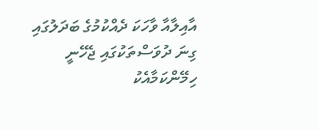އާއިލާއާ ވާހަކަ ދެއްކުމުގެ ބަދަލުގައި ގިނަ ދުވަސްތަކުގައި ޖެހޭނީ ހިމޭންކަމާއެކު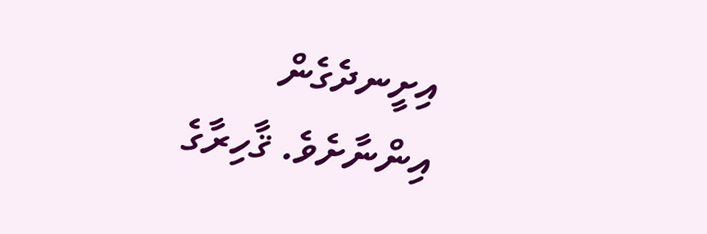އިށީނދެގެން އިންނާށެވެ. ޤާހިރާގެ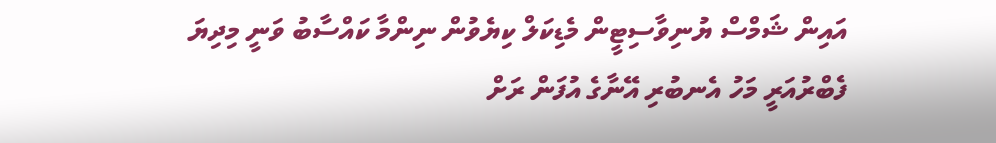އައިން ޝަމްސް ޔުނިވާސިޓީން މެޑިކަލް ކިޔެވުން ނިންމާ ކައްސާބު ވަނީ މިދިޔަ ފެބްރުއަރީ މަހު އެނބުރި އޭނާގެ އުފަން ރަށް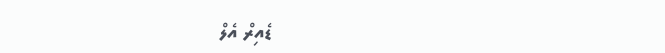ޑެއިރް އެލް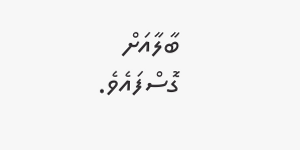ބާލާއަށް ގޮސްފައެވެ.